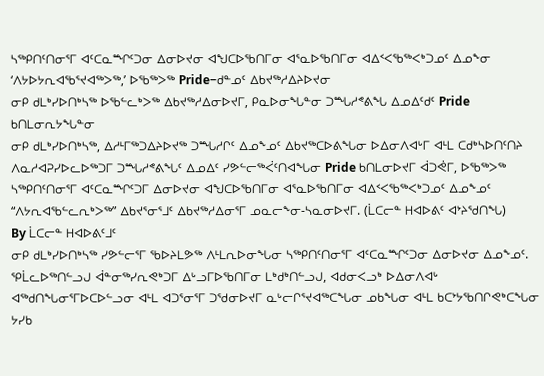ᓴᖅᑭᑎᑦᑎᓂᕐᒥ ᐊᑦᑕᓇᙱᑦᑐᓂ ᐃᓂᐅᔪᓂ ᐊᖑᑕᐅᖃᑎᒥᓂ ᐊᕐᓇᐅᖃᑎᒥᓂ ᐊᐃᑉᐸᖃᖅᐸᒃᑐᓄᑦ ᐃᓄᖕᓂ ‘ᐱᔭᐅᔭᕆᐊᖃᕐᔪᐊᖅᐳᖅ,’ ᐅᖃᖅᐳᖅ Pride−ᑯᓐᓄᑦ ᐃᑲᔪᖅᓱᐃᔨᐅᔪᓂ
ᓂᑭ ᑯᒪᒃᓯᐅᑎᒃᓴᖅ ᐅᖃᓪᓚᒃᐳᖅ ᐃᑲᔪᖅᓱᐃᓂᐅᔪᒥ, ᑭᓇᐅᓂᖓᓐᓂ ᑐᙵᓱᕝᕕᖓ ᐃᓄᐃᑦᑯᑦ Pride ᑲᑎᒪᓂᕆᔭᖓᓐᓂ
ᓂᑭ ᑯᒪᒃᓯᐅᑎᒃᓴᖅ, ᐃᓱᒻᒥᖅᑐᐃᔨᐅᔪᖅ ᑐᙵᓱᒋᑦ ᐃᓄᖕᓄᑦ ᐃᑲᔪᖅᑕᐅᕕᖓᓂ ᐅᐃᓂᐱᐊᒡᒥ ᐊᒻᒪ ᑕᑯᒃᓴᐅᑎᑦᑎᔨ ᐱᓇᓱᐊᕈᓯᐅᓚᐅᖅᑐᒥ ᑐᙵᓱᕝᕕᖓᑦ ᐃᓄᐃᑦ ᓯᕗᓪᓕᖅᐹᑦᑎᐊᖓᓂ Pride ᑲᑎᒪᓂᐅᔪᒥ ᐋᑐᕚᒥ, ᐅᖃᖅᐳᖅ ᓴᖅᑭᑎᑦᑎᓂᕐᒥ ᐊᑦᑕᓇᙱᑦᑐᒥ ᐃᓂᐅᔪᓂ ᐊᖑᑕᐅᖃᑎᒥᓂ ᐊᕐᓇᐅᖃᑎᒥᓂ ᐊᐃᑉᐸᖃᖅᐸᒃᑐᓄᑦ ᐃᓄᖕᓄᑦ “ᐱᔭᕆᐊᖃᓪᓚᕆᒃᐳᖅ” ᐃᑲᔪᕐᓂᕐᒧᑦ ᐃᑲᔪᖅᓱᐃᓂᕐᒥ ᓄᓇᓕᖕᓂ-ᓴᓇᓂᐅᔪᒥ. (ᒫᑕᓕᓐ ᕼᐊᐅᕕᑦ ᐊᔾᔨᖁᑎᖓ)
By ᒫᑕᓕᓐ ᕼᐊᐅᕕᑦᒧᑦ
ᓂᑭ ᑯᒪᒃᓯᐅᑎᒃᓴᖅ ᓯᕗᓪᓕᕐᒥ ᖃᐅᔨᒪᕗᖅ ᐱᒻᒪᕆᐅᓂᖓᓂ ᓴᖅᑭᑎᑦᑎᓂᕐᒥ ᐊᑦᑕᓇᙱᑦᑐᓂ ᐃᓂᐅᔪᓂ ᐃᓄᖕᓄᑦ.
ᕿᒫᓚᐅᖅᑎᓪᓗᒍ ᐋᓐᓂᖅᓯᕆᕙᒃᑐᒥ ᐃᒡᓗᒥᐅᖃᑎᒥᓂ ᒪᒃᑯᒃᑎᓪᓗᒍ, ᐊᑯᓂᐸᓗᒃ ᐅᐃᓂᐱᐊᒡ ᐊᖅᑯᑎᖓᓂᕐᒥᐅᑕᐅᓪᓗᓂ ᐊᒻᒪ ᐊᑐᕐᓂᕐᒥ ᑐᖁᓂᐅᔪᒥ ᓇᒡᓕᒋᕐᔪᐊᖅᑕᖓᓂ ᓄᑲᖓᓂ ᐊᒻᒪ ᑲᑕᔾᔭᖃᑎᒋᕙᒃᑕᖓᓂ ᔭᓯᑲ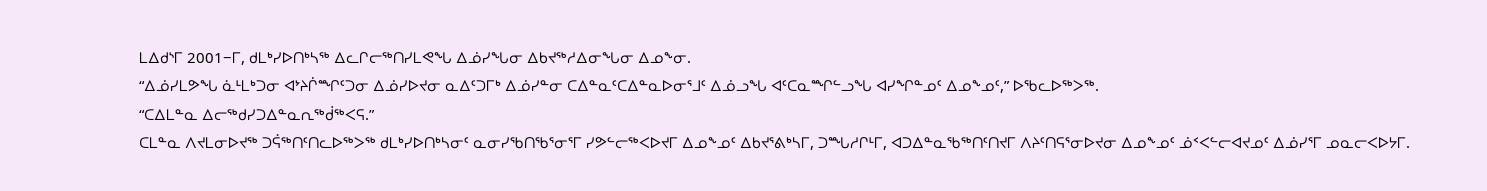ᒪᐃᑯᔅᒥ 2001−ᒥ, ᑯᒪᒃᓯᐅᑎᒃᓴᖅ ᐃᓚᒋᓕᖅᑎᓯᒪᕙᖓ ᐃᓅᓯᖓᓂ ᐃᑲᔪᖅᓱᐃᓂᖓᓂ ᐃᓄᖕᓂ.
“ᐃᓅᓯᒪᕗᖓ ᓈᒻᒪᒃᑐᓂ ᐊᔾᔨᒌᙱᑦᑐᓂ ᐃᓅᓯᐅᔪᓂ ᓇᐃᑦᑐᒥᒃ ᐃᓅᓯᓐᓂ ᑕᐃᓐᓇᑦᑕᐃᓐᓇᐅᓂᕐᒧᑦ ᐃᓅᓗᖓ ᐊᑦᑕᓇᙱᓪᓗᖓ ᐊᓯᖏᓐᓄᑦ ᐃᓄᖕᓄᑦ,” ᐅᖃᓚᐅᖅᐳᖅ.
“ᑕᐃᒪᓐᓇ ᐃᓕᖅᑯᓯᑐᐃᓐᓇᕆᖅᑰᖅᐸᕋ.”
ᑕᒪᓐᓇ ᐱᔪᒪᓂᐅᔪᖅ ᑐᕌᖅᑎᑦᑎᓚᐅᖅᐳᖅ ᑯᒪᒃᓯᐅᑎᒃᓴᓂᑦ ᓇᓂᓯᖃᑎᖃᕐᓂᕐᒥ ᓯᕗᓪᓕᖅᐸᐅᔪᒥ ᐃᓄᖕᓄᑦ ᐃᑲᔪᕐᕕᒃᓴᒥ, ᑐᙵᓱᒋᒻᒥ, ᐊᑐᐃᓐᓇᖃᖅᑎᑦᑎᔪᒥ ᐱᔨᑦᑎᕋᕐᓂᐅᔪᓂ ᐃᓄᖕᓄᑦ ᓅᑉᐸᓪᓕᐊᔪᓄᑦ ᐃᓅᓯᕐᒥ ᓄᓇᓕᐸᐅᔭᒥ.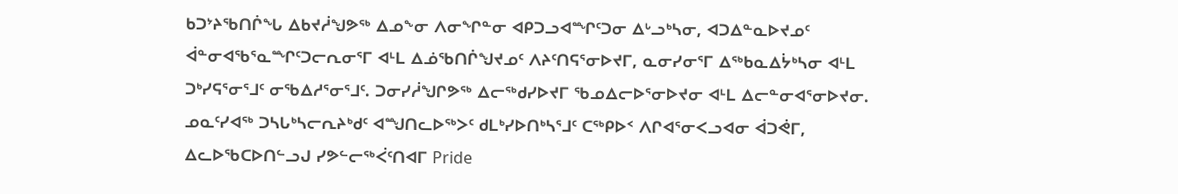ᑲᑐᔾᔨᖃᑎᒌᖓ ᐃᑲᔪᓲᖑᕗᖅ ᐃᓄᖕᓂ ᐱᓂᖏᓐᓂ ᐊᑭᑐᓗᐊᙱᑦᑐᓂ ᐃᒡᓗᒃᓴᓂ, ᐊᑐᐃᓐᓇᐅᔪᓄᑦ ᐋᓐᓂᐊᖃᕐᓇᙱᑦᑐᓕᕆᓂᕐᒥ ᐊᒻᒪ ᐃᓅᖃᑎᒌᖑᔪᓄᑦ ᐱᔨᑦᑎᕋᕐᓂᐅᔪᒥ, ᓇᓂᓯᓂᕐᒥ ᐃᖅᑲᓇᐃᔮᒃᓴᓂ ᐊᒻᒪ ᑐᒃᓯᕋᕐᓂᕐᒧᑦ ᓂᖃᐃᓱᕐᓂᕐᒧᑦ. ᑐᓂᓯᓲᖑᒋᕗᖅ ᐃᓕᖅᑯᓯᐅᔪᒥ ᖃᓄᐃᓕᐅᕐᓂᐅᔪᓂ ᐊᒻᒪ ᐃᓕᓐᓂᐊᕐᓂᐅᔪᓂ.
ᓄᓇᑦᓯᐊᖅ ᑐᓴᒐᒃᓴᓕᕆᔨᒃᑯᑦ ᐊᙳᑎᓚᐅᖅᐳᑦ ᑯᒪᒃᓯᐅᑎᒃᓴᕐᒧᑦ ᑕᖅᑭᐅᑉ ᐱᒋᐊᕐᓂᐸᓗᐊᓂ ᐋᑐᕚᒥ, ᐃᓚᐅᖃᑕᐅᑎᓪᓗᒍ ᓯᕗᓪᓕᖅᐹᑦᑎᐊᒥ Pride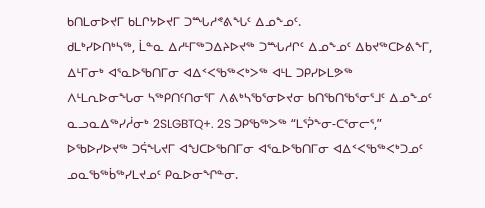ᑲᑎᒪᓂᐅᔪᒥ ᑲᒪᒋᔭᐅᔪᒥ ᑐᙵᓱᕝᕕᖓᑦ ᐃᓄᖕᓄᑦ.
ᑯᒪᒃᓯᐅᑎᒃᓴᖅ, ᒫᓐᓇ ᐃᓱᒻᒥᖅᑐᐃᔨᐅᔪᖅ ᑐᙵᓱᒋᑦ ᐃᓄᖕᓄᑦ ᐃᑲᔪᖅᑕᐅᕕᖕᒥ, ᐃᒻᒥᓂᒃ ᐊᕐᓇᐅᖃᑎᒥᓂ ᐊᐃᑉᐸᖃᖅᐸᒃᐳᖅ ᐊᒻᒪ ᑐᑭᓯᐅᒪᕗᖅ ᐱᒻᒪᕆᐅᓂᖓᓂ ᓴᖅᑭᑎᑦᑎᓂᕐᒥ ᐱᕕᒃᓴᖃᕐᓂᐅᔪᓂ ᑲᑎᖃᑎᖃᕐᓂᕐᒧᑦ ᐃᓄᖕᓄᑦ ᓇᓗᓇᐃᖅᓯᓲᓂᒃ 2SLGBTQ+. 2S ᑐᑭᖃᖅᐳᖅ “ᒪᕐᕉᖕᓂ-ᑕᕐᓂᓕᕐ,” ᐅᖃᐅᓯᐅᔪᖅ ᑐᕌᖓᔪᒥ ᐊᖑᑕᐅᖃᑎᒥᓂ ᐊᕐᓇᐅᖃᑎᒥᓂ ᐊᐃᑉᐸᖃᖅᐸᒃᑐᓄᑦ ᓄᓇᖃᖅᑳᖅᓯᒪᔪᓄᑦ ᑭᓇᐅᓂᖏᓐᓂ.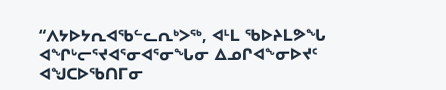“ᐱᔭᐅᔭᕆᐊᖃᓪᓚᕆᒃᐳᖅ, ᐊᒻᒪ ᖃᐅᔨᒪᕗᖓ ᐊᖏᒡᓕᕐᔪᐊᕐᓂᐊᕐᓂᖓᓂ ᐃᓄᒋᐊᖕᓂᐅᔪᑦ ᐊᖑᑕᐅᖃᑎᒥᓂ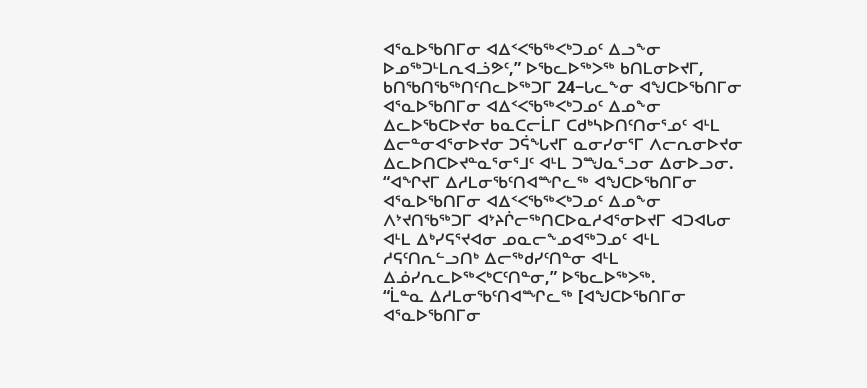ᐊᕐᓇᐅᖃᑎᒥᓂ ᐊᐃᑉᐸᖃᖅᐸᒃᑐᓄᑦ ᐃᓗᖕᓂ ᐅᓄᖅᑐᒻᒪᕆᐊᓘᕗᑦ,” ᐅᖃᓚᐅᖅᐳᖅ ᑲᑎᒪᓂᐅᔪᒥ, ᑲᑎᖃᑎᖃᖅᑎᑦᑎᓚᐅᖅᑐᒥ 24−ᒐᓚᖕᓂ ᐊᖑᑕᐅᖃᑎᒥᓂ ᐊᕐᓇᐅᖃᑎᒥᓂ ᐊᐃᑉᐸᖃᖅᐸᒃᑐᓄᑦ ᐃᓄᖕᓂ ᐃᓚᐅᖃᑕᐅᔪᓂ ᑲᓇᑕᓕᒫᒥ ᑕᑯᒃᓴᐅᑎᑦᑎᓂᕐᓄᑦ ᐊᒻᒪ ᐃᓕᓐᓂᐊᕐᓂᐅᔪᓂ ᑐᕌᖓᔪᒥ ᓇᓂᓯᓂᕐᒥ ᐱᓕᕆᓂᐅᔪᓂ ᐃᓚᐅᑎᑕᐅᔪᓐᓇᕐᓂᕐᒧᑦ ᐊᒻᒪ ᑐᙳᓇᕐᓗᓂ ᐃᓂᐅᓗᓂ.
“ᐊᖏᔪᒥ ᐃᓱᒪᓂᖃᑦᑎᐊᙱᓚᖅ ᐊᖑᑕᐅᖃᑎᒥᓂ ᐊᕐᓇᐅᖃᑎᒥᓂ ᐊᐃᑉᐸᖃᖅᐸᒃᑐᓄᑦ ᐃᓄᖕᓂ ᐱᔾᔪᑎᖃᖅᑐᒥ ᐊᔾᔨᒌᓕᖅᑎᑕᐅᓇᓱᐊᕐᓂᐅᔪᒥ ᐊᑐᐊᒐᓂ ᐊᒻᒪ ᐃᒃᓯᕋᕐᔪᐊᓂ ᓄᓇᓕᖕᓄᐊᖅᑐᓄᑦ ᐊᒻᒪ ᓱᕋᑦᑎᕆᓪᓗᑎᒃ ᐃᓕᖅᑯᓯᑦᑎᓐᓂ ᐊᒻᒪ ᐃᓅᓯᕆᓚᐅᖅᐸᒃᑕᑦᑎᓐᓂ,” ᐅᖃᓚᐅᖅᐳᖅ.
“ᒫᓐᓇ ᐃᓱᒪᓂᖃᑦᑎᐊᙱᓚᖅ [ᐊᖑᑕᐅᖃᑎᒥᓂ ᐊᕐᓇᐅᖃᑎᒥᓂ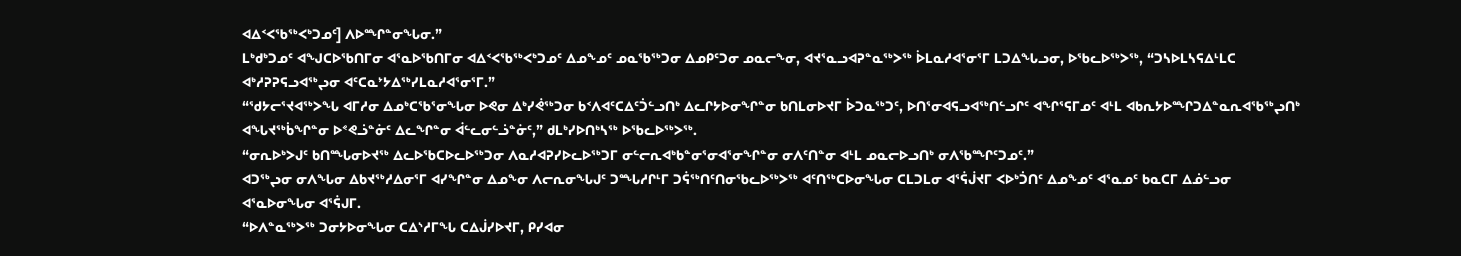ᐊᐃᑉᐸᖃᖅᐸᒃᑐᓄᑦ] ᐱᐅᙱᓐᓂᖓᓂ.”
ᒪᒃᑯᒃᑐᓄᑦ ᐊᖑᑕᐅᖃᑎᒥᓂ ᐊᕐᓇᐅᖃᑎᒥᓂ ᐊᐃᑉᐸᖃᖅᐸᒃᑐᓄᑦ ᐃᓄᖕᓄᑦ ᓄᓇᖃᖅᑐᓂ ᐃᓄᑭᑦᑐᓂ ᓄᓇᓕᖕᓂ, ᐊᔪᕐᓇᓗᐊᕈᓐᓇᖅᐳᖅ ᐆᒪᓇᓱᐊᕐᓂᕐᒥ ᒪᑐᐃᖓᓗᓂ, ᐅᖃᓚᐅᖅᐳᖅ, “ᑐᓴᐅᒪᓴᕋᐃᒻᒪᑕ ᐊᒃᓱᕈᕈᕋᓗᐊᖅᖢᓂ ᐊᑦᑕᓇᔾᔭᐃᖅᓯᒪᓇᓱᐊᕐᓂᕐᒥ.”
“ᖁᔭᓕᕐᔪᐊᖅᐳᖓ ᐊᒥᓱᓂ ᐃᓄᒃᑕᖃᕐᓂᖓᓂ ᐅᕙᓂ ᐃᒃᓯᕚᖅᑐᓂ ᑲᑉᐱᐊᑦᑕᐃᑦᑑᓪᓗᑎᒃ ᐃᓚᒋᔭᐅᓂᖏᓐᓂ ᑲᑎᒪᓂᐅᔪᒥ ᐆᑐᓇᖅᑐᑦ, ᐅᑎᕐᓂᐊᕋᓗᐊᖅᑎᓪᓗᒋᑦ ᐊᖏᕐᕋᒥᓄᑦ ᐊᒻᒪ ᐊᑲᕆᔭᐅᙱᑐᐃᓐᓇᕆᐊᖃᖅᖢᑎᒃ ᐊᖓᔪᖅᑳᖏᓐᓂ ᐅᕝᕙᓘᓐᓃᑦ ᐃᓚᖏᓐᓂ ᐋᓪᓚᓂᓪᓘᓐᓃᑦ,” ᑯᒪᒃᓯᐅᑎᒃᓴᖅ ᐅᖃᓚᐅᖅᐳᖅ.
“ᓂᕆᐅᒃᐳᒍᑦ ᑲᑎᙵᓂᐅᔪᖅ ᐃᓚᐅᖃᑕᐅᓚᐅᖅᑐᓂ ᐱᓇᓱᐊᕈᓯᐅᓚᐅᖅᑐᒥ ᓂᓪᓕᕆᐊᒃᑲᓐᓂᕐᓂᐊᕐᓂᖏᓐᓂ ᓂᐱᑦᑎᓐᓂ ᐊᒻᒪ ᓄᓇᓕᐅᓗᑎᒃ ᓂᐱᖃᙱᑦᑐᓄᑦ.”
ᐊᑐᖅᖢᓂ ᓂᐱᖓᓂ ᐃᑲᔪᖅᓱᐃᓂᕐᒥ ᐊᓯᖏᓐᓂ ᐃᓄᖕᓂ ᐱᓕᕆᓂᖓᒍᑦ ᑐᙵᓱᒋᒻᒥ ᑐᕌᖅᑎᑦᑎᓂᖃᓚᐅᖅᐳᖅ ᐊᑦᑎᖅᑕᐅᓂᖓᓂ ᑕᒪᑐᒪᓂ ᐊᕐᕌᒎᔪᒥ ᐸᐅᒃᑑᑎᑦ ᐃᓄᖕᓄᑦ ᐊᕐᓇᓄᑦ ᑲᓇᑕᒥ ᐃᓅᓪᓗᓂ ᐊᕐᓇᐅᓂᖓᓂ ᐊᕐᕌᒍᒥ.
“ᐅᐱᓐᓇᖅᐳᖅ ᑐᓂᔭᐅᓂᖓᓂ ᑕᐃᔅᓱᒥᖓ ᑕᐃᒎᓯᐅᔪᒥ, ᑭᓯᐊᓂ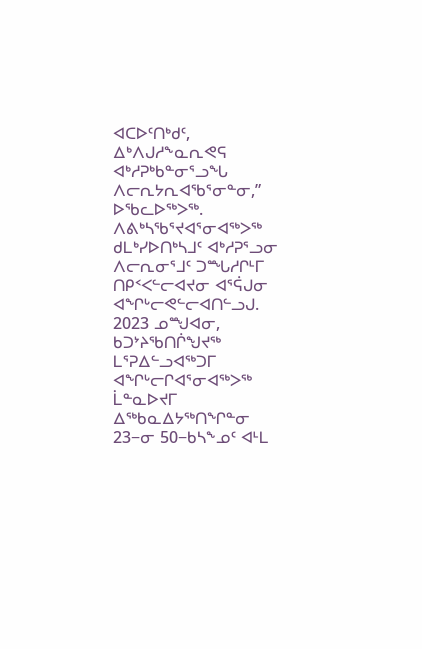ᐊᑕᐅᑦᑎᒃᑯᑦ, ᐃᒃᐱᒍᓱᖕᓇᕆᕙᕋ ᐊᒃᓱᕈᒃᑲᓐᓂᕐᓗᖓ ᐱᓕᕆᔭᕆᐊᖃᕐᓂᓐᓂ,” ᐅᖃᓚᐅᖅᐳᖅ.
ᐱᕕᒃᓴᖃᕐᔪᐊᕐᓂᐊᖅᐳᖅ ᑯᒪᒃᓯᐅᑎᒃᓴᒧᑦ ᐊᒃᓱᕈᕐᓗᓂ ᐱᓕᕆᓂᕐᒧᑦ ᑐᙵᓱᒋᒻᒥ ᑎᑭᑉᐸᓪᓕᐊᔪᓂ ᐊᕐᕌᒍᓂ ᐊᖏᒡᓕᕙᓪᓕᐊᑎᓪᓗᒍ.
2023 ᓄᙳᐊᓂ, ᑲᑐᔾᔨᖃᑎᒌᖑᔪᖅ ᒪᕐᕈᐃᓪᓗᐊᖅᑐᒥ ᐊᖏᒡᓕᒋᐊᕐᓂᐊᖅᐳᖅ ᒫᓐᓇᐅᔪᒥ ᐃᖅᑲᓇᐃᔭᖅᑎᖏᓐᓂ 23−ᓂ 50−ᑲᓴᖕᓄᑦ ᐊᒻᒪ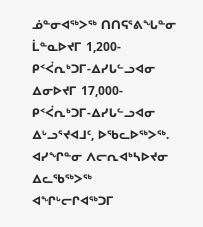ᓅᓐᓂᐊᖅᐳᖅ ᑎᑎᕋᕐᕕᖓᓐᓂ ᒫᓐᓇᐅᔪᒥ 1,200-ᑭᑉᐹᕆᒃᑐᒥ-ᐃᓯᒐᓪᓗᐊᓂ ᐃᓂᐅᔪᒥ 17,000-ᑭᑉᐹᕆᒃᑐᒥ-ᐃᓯᒐᓪᓗᐊᓂ ᐃᒡᓗᕐᔪᐊᒧᑦ, ᐅᖃᓚᐅᖅᐳᖅ.
ᐊᓯᖏᓐᓂ ᐱᓕᕆᐊᒃᓴᐅᔪᓂ ᐃᓚᖃᖅᐳᖅ ᐊᖏᒡᓕᒋᐊᖅᑐᒥ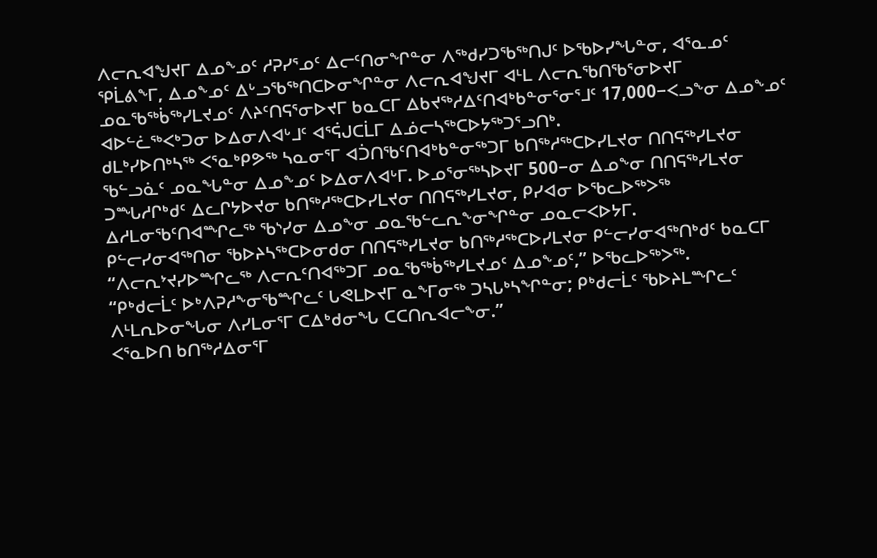ᐱᓕᕆᐊᖑᔪᒥ ᐃᓄᖕᓄᑦ ᓱᕈᓯᕐᓄᑦ ᐃᓕᑦᑎᓂᖏᓐᓂ ᐱᖅᑯᓯᑐᖃᖅᑎᒍᑦ ᐅᖃᐅᓯᖓᓐᓂ, ᐊᕐᓇᓄᑦ ᕿᒫᕕᖕᒥ, ᐃᓄᖕᓄᑦ ᐃᒡᓗᖃᖅᑎᑕᐅᓂᖏᓐᓂ ᐱᓕᕆᐊᖑᔪᒥ ᐊᒻᒪ ᐱᓕᕆᖃᑎᖃᕐᓂᐅᔪᒥ ᓄᓇᖃᖅᑳᖅᓯᒪᔪᓄᑦ ᐱᔨᑦᑎᕋᕐᓂᐅᔪᒥ ᑲᓇᑕᒥ ᐃᑲᔪᖅᓱᐃᑦᑎᐊᒃᑲᓐᓂᕐᓂᕐᒧᑦ 17,000−ᐸᓗᖕᓂ ᐃᓄᖕᓄᑦ ᐊᐅᓪᓛᖅᐸᒃᑐᓂ ᐅᐃᓂᐱᐊᒡᒧᑦ ᐊᕐᕌᒍᑕᒫᒥ ᐃᓅᓕᓴᖅᑕᐅᔭᖅᑐᕐᓗᑎᒃ.
ᑯᒪᒃᓯᐅᑎᒃᓴᖅ ᐸᕐᓇᒃᑭᕗᖅ ᓴᓇᓂᕐᒥ ᐊᑑᑎᖃᑦᑎᐊᒃᑲᓐᓂᖅᑐᒥ ᑲᑎᖅᓱᖅᑕᐅᓯᒪᔪᓂ ᑎᑎᕋᖅᓯᒪᔪᓂ ᖃᓪᓗᓈᑦ ᓄᓇᖓᓐᓂ ᐃᓄᖕᓄᑦ ᐅᐃᓂᐱᐊᒡᒥ. ᐅᓄᕐᓂᖅᓴᐅᔪᒥ 500−ᓂ ᐃᓄᖕᓂ ᑎᑎᕋᖅᓯᒪᔪᓂ ᑐᙵᓱᒋᒃᑯᑦ ᐃᓚᒋᔭᐅᔪᓂ ᑲᑎᖅᓱᖅᑕᐅᓯᒪᔪᓂ ᑎᑎᕋᖅᓯᒪᔪᓂ, ᑭᓯᐊᓂ ᐅᖃᓚᐅᖅᐳᖅ ᐃᓱᒪᓂᖃᑦᑎᐊᙱᓚᖅ ᖃᔅᓯᓂ ᐃᓄᖕᓂ ᓄᓇᖃᓪᓚᕆᖕᓂᖏᓐᓂ ᓄᓇᓕᐸᐅᔭᒥ.
ᑭᓪᓕᓯᓂᐊᖅᑎᓂ ᖃᐅᔨᓴᖅᑕᐅᓂᑯᓂ ᑎᑎᕋᖅᓯᒪᔪᓂ ᑲᑎᖅᓱᖅᑕᐅᓯᒪᔪᓂ ᑭᓪᓕᓯᓂᐊᖅᑎᒃᑯᑦ ᑲᓇᑕᒥ “ᐱᓕᕆᔾᔪᓯᐅᙱᓚᖅ ᐱᓕᕆᑦᑎᐊᖅᑐᒥ ᓄᓇᖃᖅᑳᖅᓯᒪᔪᓄᑦ ᐃᓄᖕᓄᑦ,” ᐅᖃᓚᐅᖅᐳᖅ.
“ᑭᒃᑯᓕᒫᑦ ᐅᒃᐱᕈᓱᖕᓂᖃᙱᓚᑦ ᒐᕙᒪᐅᔪᒥ ᓇᖕᒥᓂᖅ ᑐᓴᒐᒃᓴᖏᓐᓂ; ᑭᒃᑯᓕᒫᑦ ᖃᐅᔨᒪᙱᓚᑦ ᐱᒻᒪᕆᐅᓂᖓᓂ ᐱᓯᒪᓂᕐᒥ ᑕᐃᒃᑯᓂᖓ ᑕᑕᑎᕆᐊᓕᖕᓂ.”
ᐸᕐᓇᐅᑎ ᑲᑎᖅᓱᐃᓂᕐᒥ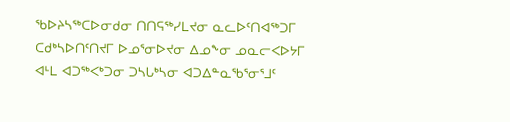ᖃᐅᔨᓴᖅᑕᐅᓂᑯᓂ ᑎᑎᕋᖅᓯᒪᔪᓂ ᓇᓚᐅᑦᑎᐊᖅᑐᒥ ᑕᑯᒃᓴᐅᑎᑦᑎᔪᒥ ᐅᓄᕐᓂᐅᔪᓂ ᐃᓄᖕᓂ ᓄᓇᓕᐸᐅᔭᒥ ᐊᒻᒪ ᐊᑐᖅᐸᒃᑐᓂ ᑐᓴᒐᒃᓴᓂ ᐊᑐᐃᓐᓇᖃᕐᓂᕐᒧᑦ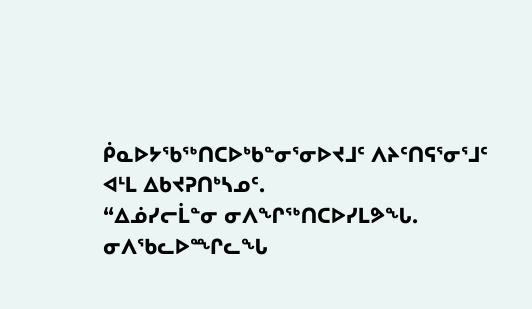ᑮᓇᐅᔭᖃᖅᑎᑕᐅᒃᑲᓐᓂᕐᓂᐅᔪᒧᑦ ᐱᔨᑦᑎᕋᕐᓂᕐᒧᑦ ᐊᒻᒪ ᐃᑲᔪᕈᑎᒃᓴᓄᑦ.
“ᐃᓅᓯᓕᒫᓐᓂ ᓂᐱᖏᖅᑎᑕᐅᓯᒪᕗᖓ. ᓂᐱᖃᓚᐅᙱᓚᖓ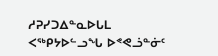ᓱᕈᓯᑐᐃᓐᓇᐅᒐᒪ ᐸᖅᑭᔭᐅᓪᓗᖓ ᐅᕝᕙᓘᓐᓃᑦ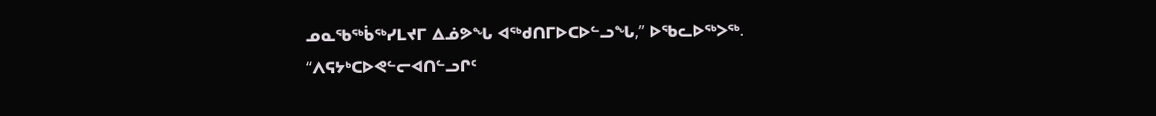ᓄᓇᖃᖅᑳᖅᓯᒪᔪᒥ ᐃᓅᕗᖓ ᐊᖅᑯᑎᒥᐅᑕᐅᓪᓗᖓ,” ᐅᖃᓚᐅᖅᐳᖅ.
“ᐱᕋᔭᒃᑕᐅᕙᓪᓕᐊᑎᓪᓗᒋᑦ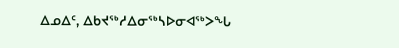ᐃᓄᐃᑦ, ᐃᑲᔪᖅᓱᐃᓂᖅᓴᐅᓂᐊᖅᐳᖓ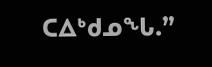ᑕᐃᒃᑯᓄᖓ.”